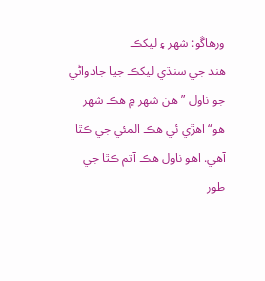ورهاڱو: شھر ۽ ليکڪ
هند جي سنڌي ليکڪ جيا جادواڻي جو ناول ”هن شھر ۾ هڪ شھر هو“ اهڙي ئي هڪ المئي جي ڪٿا آهي. اهو ناول هڪ آتم ڪٿا جي طور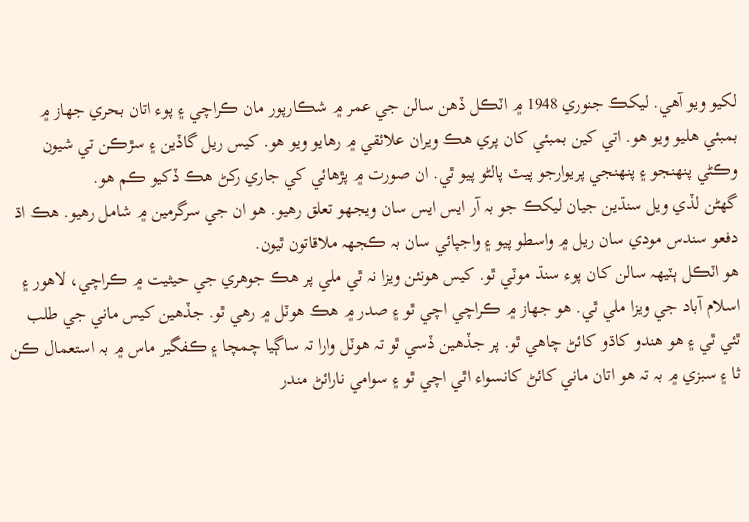لکيو ويو آهي. ليکڪ جنوري 1948 ۾ اٽڪل ڏهن سالن جي عمر ۾ شڪارپور مان ڪراچي ۽ پوء اتان بحري جھاز ۾ بمبئي هليو ويو هو. اتي کين بمبئي کان پري هڪ ويران علائقي ۾ رهايو ويو هو. کيس ريل گاڏين ۽ سڙڪن تي شيون وڪڻي پنھنجو ۽ پنھنجي پريوارجو پيٽ پالڻو پيو ٿي. ان صورت ۾ پڙهائي کي جاري رکڻ هڪ ڏکيو ڪم هو.
گهڻن لڏي ويل سنڌين جيان ليکڪ جو بہ آر ايس ايس سان ويجهو تعلق رهيو. هو ان جي سرگرمين ۾ شامل رهيو. هڪ اڌ دفعو سندس مودي سان ريل ۾ واسطو پيو ۽ واجپائي سان بہ ڪجهہ ملاقاتون ٿيون.
هو اٽڪل ٻٽيھہ سالن کان پوء سنڌ موٽي ٿو. کيس هونئن ويزا نہ ٿي ملي پر هڪ جوهري جي حيثيت ۾ ڪراچي، لاهور ۽ اسلام آباد جي ويزا ملي ٿي. هو جھاز ۾ ڪراچي اچي ٿو ۽ صدر ۾ هڪ هوٽل ۾ رهي ٿو. جڏهين کيس ماني جي طلب ٿئي ٿي ۽ هو هندو کاڌو کائڻ چاهي ٿو. پر جڏهين ڏسي ٿو تہ هوٽل وارا تہ ساڳيا چمچا ۽ ڪفگير ماس ۾ بہ استعمال ڪن ثا ۽ سبزي ۾ بہ تہ هو اتان ماني کائڻ کانسواء اٿي اچي ٿو ۽ سوامي نارائڻ مندر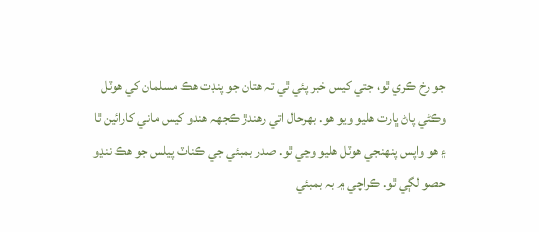جو رخ ڪري ٿو، جتي کيس خبر پئي ٿي تہ هتان جو پنڊت هڪ مسلمان کي هوٽل وڪڻي پاڻ ڀارت هليو ويو هو. بھرحال اتي رهندڙ ڪجهہ هندو کيس ماني کارائين ٿا ۽ هو واپس پنھنجي هوٽل هليو وڃي ٿو. صدر بمبئي جي ڪناٽ پيلس جو هڪ ننڍو حصو لڳي ٿو. ڪراچي ۾ بہ بمبئي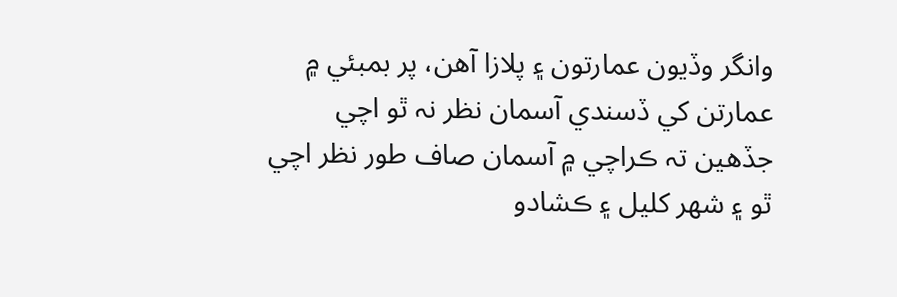وانگر وڏيون عمارتون ۽ پلازا آهن، پر بمبئي ۾ عمارتن کي ڏسندي آسمان نظر نہ ٿو اچي جڏهين تہ ڪراچي ۾ آسمان صاف طور نظر اچي ٿو ۽ شھر کليل ۽ ڪشادو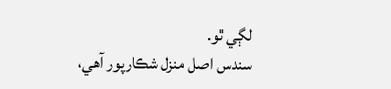لڳي ٿو.
سندس اصل منزل شڪارپور آهي،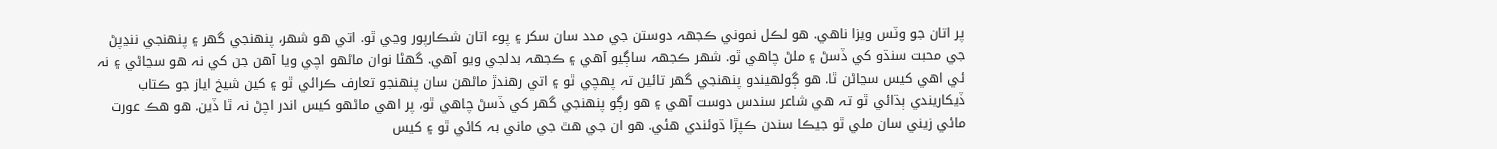پر اتان جو وٽس ويزا ناهي. هو لڪل نموني ڪجهہ دوستن جي مدد سان سکر ۽ پوء اتان شڪارپور وڃي ٿو. اتي هو شھر، پنھنجي گهر ۽ پنھنجي ننڍپڻ جي محبت سنڌو کي ڏسڻ ۽ ملڻ چاهي ٿو. شھر ڪجهہ ساڳيو آهي ۽ ڪجهہ بدلجي ويو آهي. گهڻا نوان ماڻھو اچي ويا آهن جن کي نہ هو سڃاڻي ۽ نہ ئي اهي کيس سڃاڻن ٿا. هو ڳولھيندو پنھنجي گهر تائين تہ پھچي ٿو ۽ اتي رهندڙ ماڻھن سان پنھنجو تعارف ڪرائي ٿو ۽ کين شيخ اياز جو ڪتاب ڏيکاريندي ٻڌائي ٿو تہ هي شاعر سندس دوست آهي ۽ هو رڳو پنھنجي گهر کي ڏسڻ چاهي ٿو، پر اهي ماڻھو کيس اندر اچڻ نہ ٿا ڏين. هو هڪ عورت مائي زيني سان ملي ٿو جيڪا سندن ڪپڙا ڌوئندي هئي. هو ان جي هٿ جي ماني بہ کائي ٿو ۽ کيس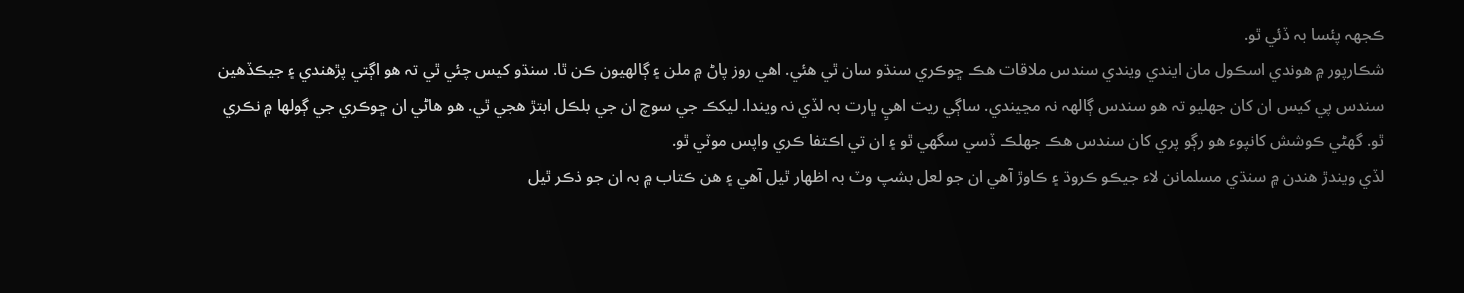ڪجهہ پئسا بہ ڏئي ٿو.
شڪارپور ۾ هوندي اسڪول مان ايندي ويندي سندس ملاقات هڪ ڇوڪري سنڌو سان ٿي هئي. اهي روز پاڻ ۾ ملن ۽ ڳالھيون ڪن ٿا. سنڌو کيس چئي ٿي تہ هو اڳتي پڙهندي ۽ جيڪڏهين سندس پي کيس ان کان جهليو تہ هو سندس ڳالھہ نہ مڃيندي. ساڳي ريت اهيِ ڀارت بہ لڏي نہ ويندا. ليکڪ جي سوچ ان جي بلڪل ابتڙ هجي ٿي. هو هاڻي ان ڇوڪري جي ڳولھا ۾ نڪري ٿو. گهڻي ڪوشش کانپوء هو رڳو پري کان سندس هڪ جهلڪ ڏسي سگهي ٿو ۽ ان تي اڪتفا ڪري واپس موٽي ٿو.
لڏي ويندڙ هندن ۾ سنڌي مسلمانن لاء جيڪو ڪروڌ ۽ ڪاوڙ آهي ان جو لعل بشپ وٽ بہ اظھار ٿيل آهي ۽ هن ڪتاب ۾ بہ ان جو ذڪر ٿيل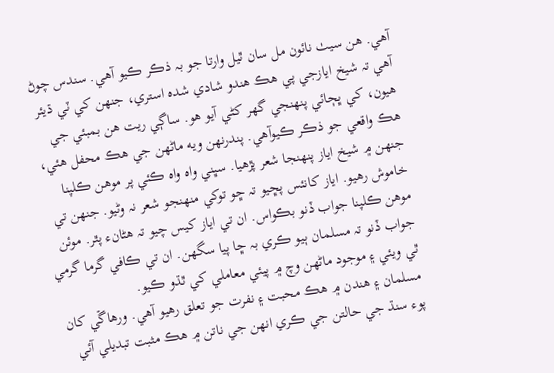آهي. هن سيٺ نائون مل سان ٿيل وارتا جو بہ ذڪر ڪيو آهي. سندس چوڻ آهي تہ شيخ ايازجي پي هڪ هندو شادي شدہ استري، جنھن کي ٽي ڌيئر هيون، کي ڀڄائي پنھنجي گهر کڻي آيو هو. ساڳي ريت هن بمبئي جي هڪ واقعي جو ذڪر ڪيوآهي. پندرنھن ويه ماڻھن جي هڪ محفل هئي، جنھن ۾ شيخ اياز پنھنجا شعر پڙهيا. سڀني واه واه ڪئي پر موھن ڪلپنا خاموش رهيو. اياز کانئس پڇيو تہ ڇو توکي منھنجو شعر نہ وڻيو. جنھن تي موھن ڪلپنا جواب ڏنو بڪواس. ان تي اياز کيس چيو تہ هڻانء پٿر. موئن جواب ڏنو تہ مسلمان ٻيو ڪري بہ ڇا پيا سگهن. ان تي ڪافي گرما گرمي ٿي ويئي ۽ موجود ماڻھن وچ ۾ پيئي معاملي کي ٿڌو ڪيو.
مسلمان ۽ هندن ۾ هڪ محبت ۽ نفرت جو تعلق رهيو آهي. ورهاڱي کان پوء سنڌ جي حالتن جي ڪري انھن جي ناتن ۾ هڪ مثبت تبديلي آئي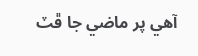آهي پر ماضي جا ڦٽ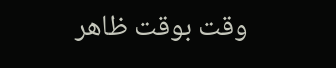وقت بوقت ظاهر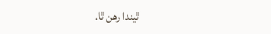ٿيندا رهن ٿا.